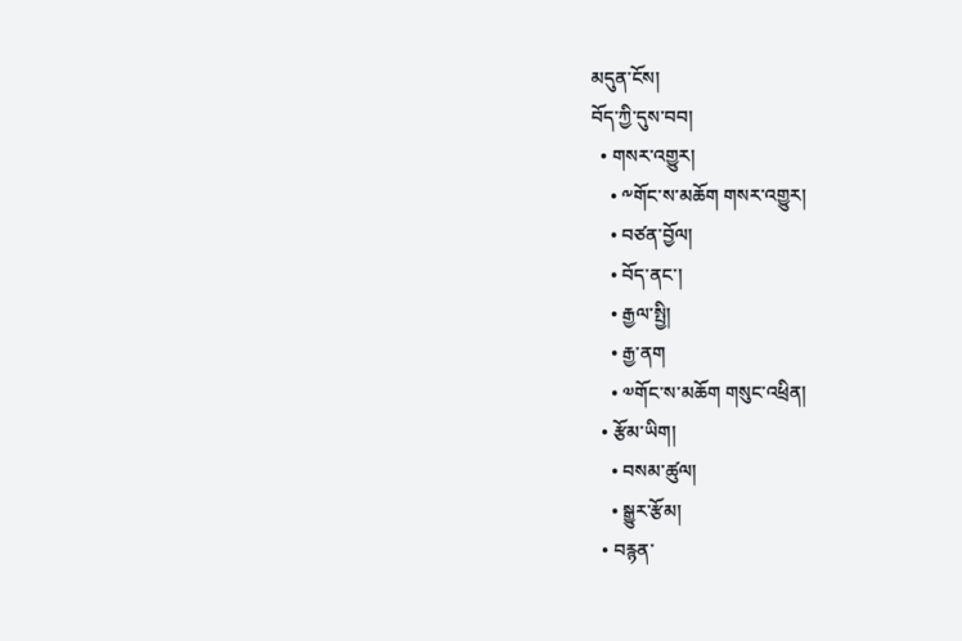མདུན་ངོས།
བོད་ཀྱི་དུས་བབ།
  • གསར་འགྱུར།
    • ༸གོང་ས་མཆོག གསར་འགྱུར།
    • བཙན་བྱོལ།
    • བོད་ནང་།
    • རྒྱལ་སྤྱི།
    • རྒྱ་ནག
    • ༧གོང་ས་མཆོག གསུང་འཕྲིན།
  • རྩོམ་ཡིག།
    • བསམ་ཚུལ།
    • སྒྱུར་རྩོམ།
  • བརྙན་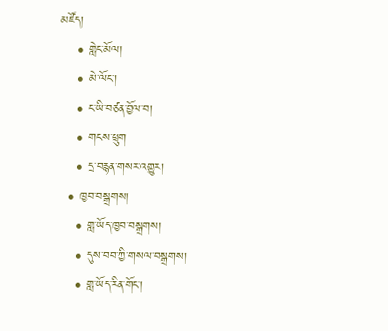མཛོད།
    • གླེང་མོལ།
    • མེ་ལོང་།
    • ང་ཡི་བཙན་བྱོལ་བ།
    • གངས་ཕྲུག
    • དྲ་བརྙན་གསར་འགྱུར།
  • ཁྱབ་བསྒྲགས།
    • གླ་ཡོད་ཁྱབ་བསྒྲགས།
    • དུས་བབ་ཀྱི་གསལ་བསྒྲགས།
    • གླ་ཡོད་རིན་གོང་།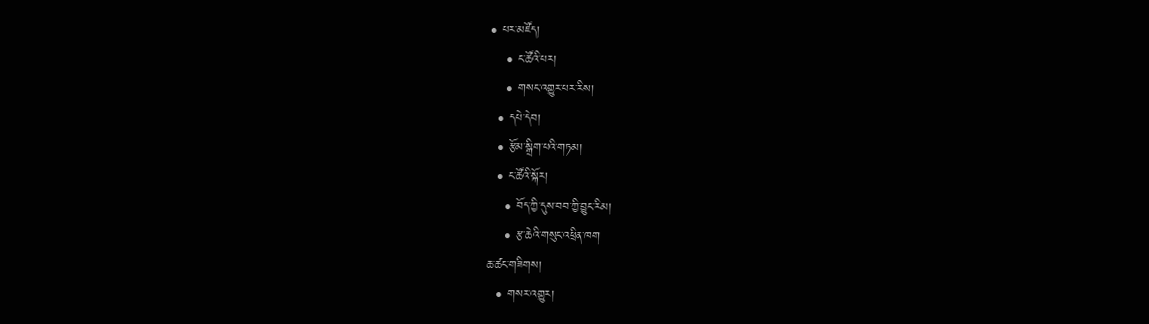• པར་མཛོད།
    • ང་ཚོའི་པར།
    • གསང་འགྱུར་པར་རིས།
  • དཔེ་དེབ།
  • རྩོམ་སྒྲིག་པའི་གཏམ།
  • ང་ཚོའི་སྐོར།
    • བོད་ཀྱི་དུས་བབ་ཀྱི་བྱུང་རིམ།
    • རྩ་ཆེའི་གསུང་འཕྲིན་ཁག
ཆ་ཚང་གཟིགས།
  • གསར་འགྱུར།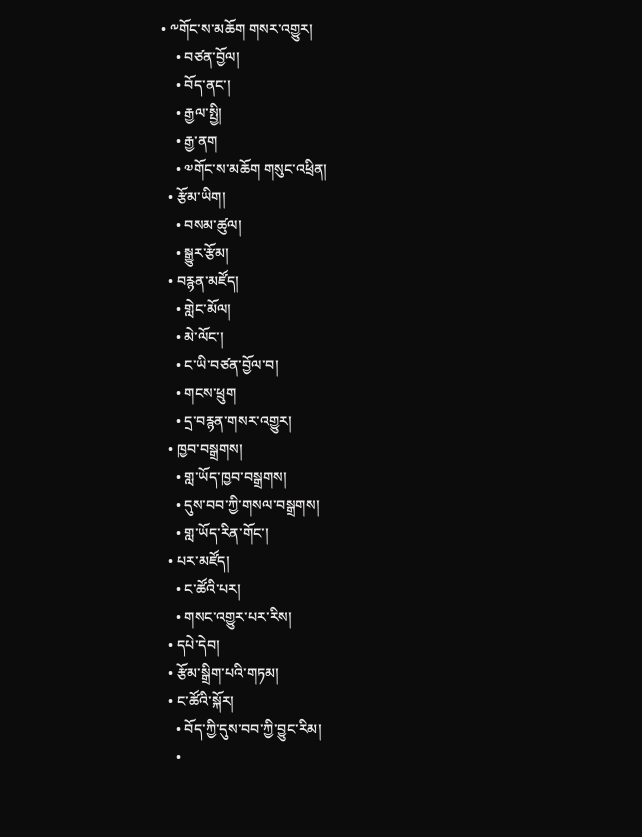• ༸གོང་ས་མཆོག གསར་འགྱུར།
    • བཙན་བྱོལ།
    • བོད་ནང་།
    • རྒྱལ་སྤྱི།
    • རྒྱ་ནག
    • ༧གོང་ས་མཆོག གསུང་འཕྲིན།
  • རྩོམ་ཡིག།
    • བསམ་ཚུལ།
    • སྒྱུར་རྩོམ།
  • བརྙན་མཛོད།
    • གླེང་མོལ།
    • མེ་ལོང་།
    • ང་ཡི་བཙན་བྱོལ་བ།
    • གངས་ཕྲུག
    • དྲ་བརྙན་གསར་འགྱུར།
  • ཁྱབ་བསྒྲགས།
    • གླ་ཡོད་ཁྱབ་བསྒྲགས།
    • དུས་བབ་ཀྱི་གསལ་བསྒྲགས།
    • གླ་ཡོད་རིན་གོང་།
  • པར་མཛོད།
    • ང་ཚོའི་པར།
    • གསང་འགྱུར་པར་རིས།
  • དཔེ་དེབ།
  • རྩོམ་སྒྲིག་པའི་གཏམ།
  • ང་ཚོའི་སྐོར།
    • བོད་ཀྱི་དུས་བབ་ཀྱི་བྱུང་རིམ།
    •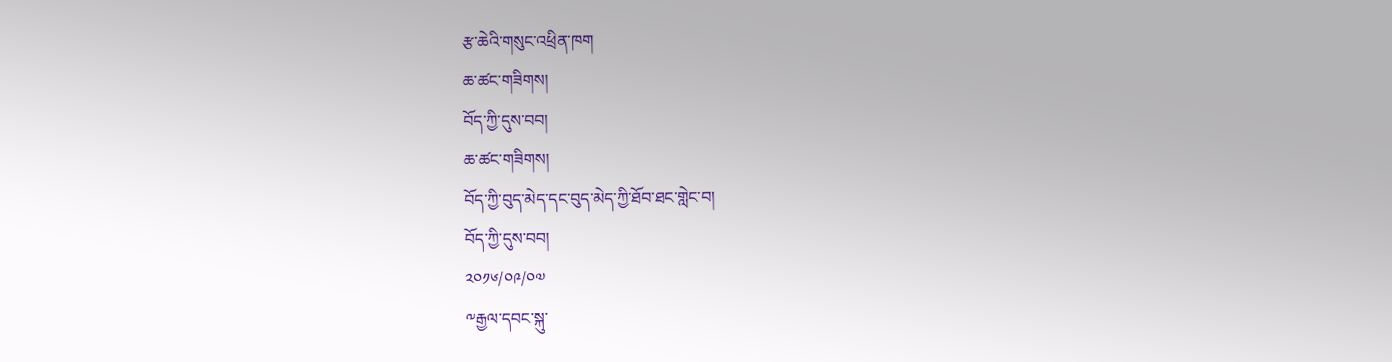རྩ་ཆེའི་གསུང་འཕྲིན་ཁག
ཆ་ཚང་གཟིགས།
བོད་ཀྱི་དུས་བབ།
ཆ་ཚང་གཟིགས།
བོད་ཀྱི་བུད་མེད་དང་བུད་མེད་ཀྱི་ཐོབ་ཐང་གླེང་བ།
བོད་ཀྱི་དུས་བབ།
༢༠༡༦/༠༩/༠༧
༸རྒྱལ་དབང་སྐུ་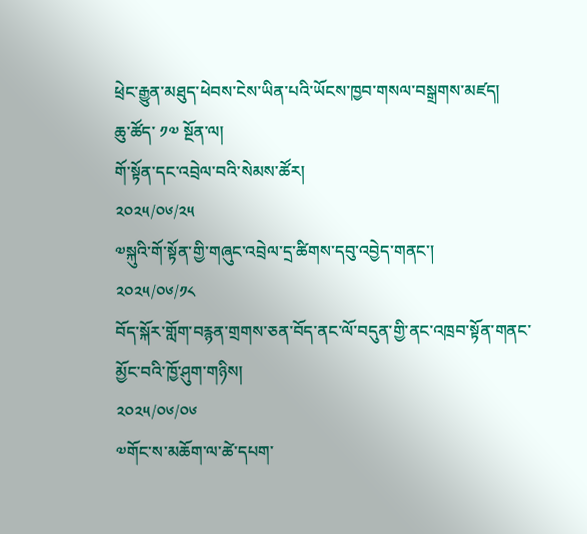ཕྲེང་རྒྱུན་མཐུད་ཕེབས་ངེས་ཡིན་པའི་ཡོངས་ཁྱབ་གསལ་བསྒྲགས་མཛད།
ཆུ་ཚོད་ ༡༧ སྔོན་ལ།
གོ་སྟོན་དང་འབྲེལ་བའི་སེམས་ཚོར།
༢༠༢༥/༠༦/༢༥
༧སྐུའི་གོ་སྟོན་གྱི་གཞུང་འབྲེལ་དྲ་ཚིགས་དབུ་འབྱེད་གནང་།
༢༠༢༥/༠༦/༡༨
བོད་སྐོར་གློག་བརྙན་གྲགས་ཅན་བོད་ནང་ལོ་བདུན་གྱི་ནང་འཁྲབ་སྟོན་གནང་མྱོང་བའི་ཁྱོ་ཤུག་གཉིས།
༢༠༢༥/༠༦/༠༦
༧གོང་ས་མཆོག་ལ་ཚེ་དཔག་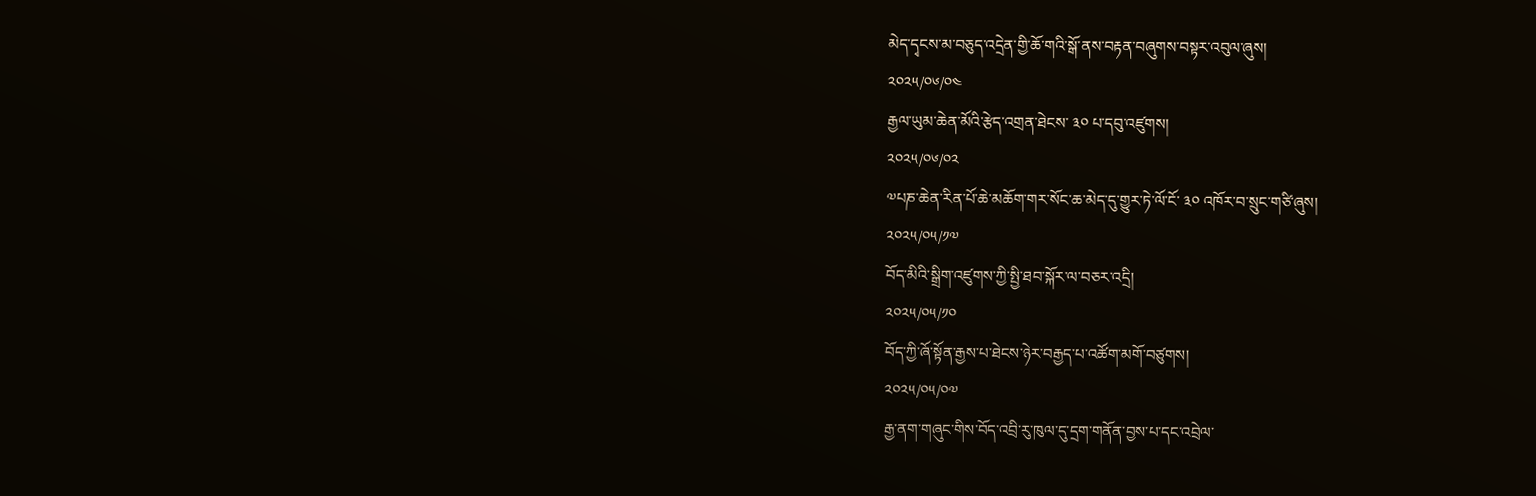མེད་དྭངས་མ་བཅུད་འདྲེན་གྱི་ཆོ་གའི་སྒོ་ནས་བརྟན་བཞུགས་བསྟར་འབུལ་ཞུས།
༢༠༢༥/༠༦/༠༤
རྒྱལ་ཡུམ་ཆེན་མོའི་རྩེད་འགྲན་ཐེངས་ ༣༠ པ་དབུ་འཛུགས།
༢༠༢༥/༠༦/༠༢
༧པཎ་ཆེན་རིན་པོ་ཆེ་མཆོག་གར་སོང་ཆ་མེད་དུ་གྱུར་ཏེ་ལོ་ངོ་ ༣༠ འཁོར་བ་སྲུང་གཙི་ཞུས།
༢༠༢༥/༠༥/༡༧
བོད་མིའི་སྒྲིག་འཛུགས་ཀྱི་སྤྱི་ཐབ་སྐོར་ལ་བཅར་འདྲི།
༢༠༢༥/༠༥/༡༠
བོད་ཀྱི་ཞོ་སྟོན་རྒྱས་པ་ཐེངས་ཉེར་བརྒྱད་པ་འཚོག་མགོ་བཙུགས།
༢༠༢༥/༠༥/༠༧
རྒྱ་ནག་གཞུང་གིས་བོད་འབྲི་རུ་ཁུལ་དུ་དྲག་གནོན་བྱས་པ་དང་འབྲེལ་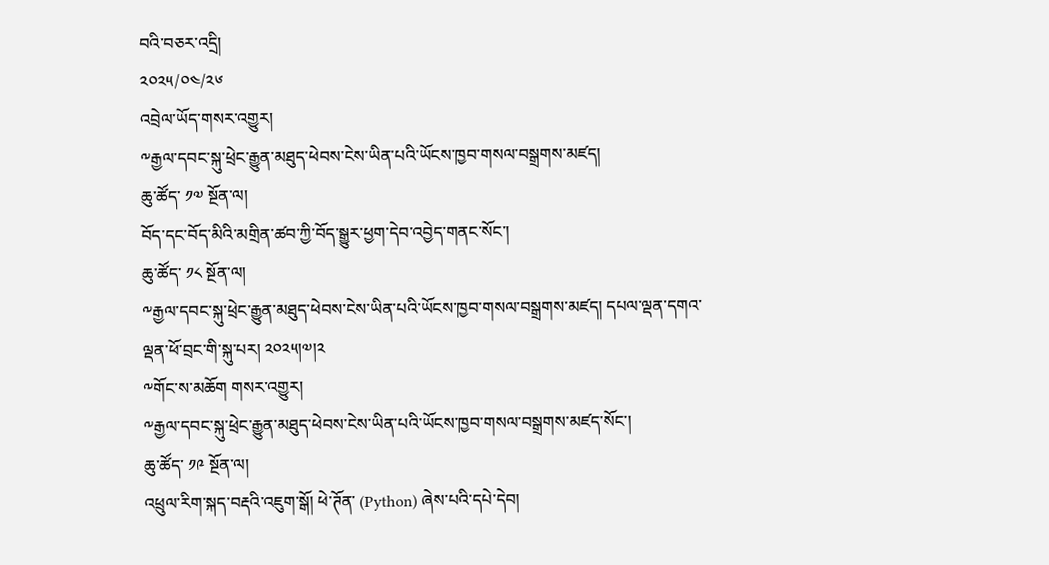བའི་བཅར་འདྲི།
༢༠༢༥/༠༤/༢༦
འབྲེལ་ཡོད་གསར་འགྱུར།
༸རྒྱལ་དབང་སྐུ་ཕྲེང་རྒྱུན་མཐུད་ཕེབས་ངེས་ཡིན་པའི་ཡོངས་ཁྱབ་གསལ་བསྒྲགས་མཛད།
ཆུ་ཚོད་ ༡༧ སྔོན་ལ།
བོད་དང་བོད་མིའི་མགྲིན་ཚབ་ཀྱི་བོད་སྒྱུར་ཕྱག་དེབ་འབྱེད་གནང་སོང་།
ཆུ་ཚོད་ ༡༨ སྔོན་ལ།
༸རྒྱལ་དབང་སྐུ་ཕྲེང་རྒྱུན་མཐུད་ཕེབས་ངེས་ཡིན་པའི་ཡོངས་ཁྱབ་གསལ་བསྒྲགས་མཛད། དཔལ་ལྡན་དགའ་ལྡན་ཕོ་བྲང་གི་སྐུ་པར། ༢༠༢༥།༧།༢
༸གོང་ས་མཆོག གསར་འགྱུར།
༸རྒྱལ་དབང་སྐུ་ཕྲེང་རྒྱུན་མཐུད་ཕེབས་ངེས་ཡིན་པའི་ཡོངས་ཁྱབ་གསལ་བསྒྲགས་མཛད་སོང་།
ཆུ་ཚོད་ ༡༩ སྔོན་ལ།
འཕྲུལ་རིག་སྐད་བརྡའི་འཇུག་སྒོ། ཕེ་ཊོན་ (Python) ཞེས་པའི་དཔེ་དེབ།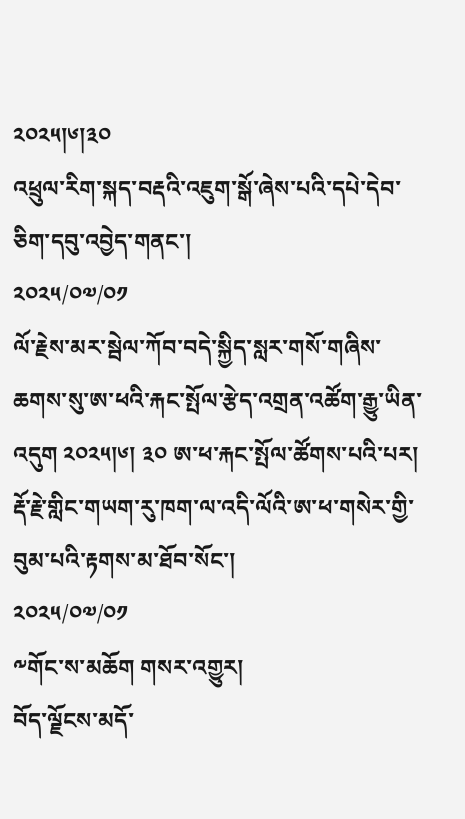༢༠༢༥།༦།༣༠
འཕྲུལ་རིག་སྐད་བརྡའི་འཇུག་སྒོ་ཞེས་པའི་དཔེ་དེབ་ཅིག་དབུ་འབྱེད་གནང་།
༢༠༢༥/༠༧/༠༡
ལོ་རྗེས་མར་སྦེལ་ཀོབ་བདེ་སྐྱིད་སླར་གསོ་གཞིས་ཆགས་སུ་ཨ་ཕའི་རྐང་སྤོལ་རྩེད་འགྲན་འཚོག་རྒྱུ་ཡིན་འདུག ༢༠༢༥།༦། ༣༠ ཨ་ཕ་རྐང་སྤོལ་ཚོགས་པའི་པར།
རྡོ་རྗེ་གླིང་གཡག་རུ་ཁག་ལ་འདི་ལོའི་ཨ་ཕ་གསེར་གྱི་བུམ་པའི་རྟགས་མ་ཐོབ་སོང་།
༢༠༢༥/༠༧/༠༡
༸གོང་ས་མཆོག གསར་འགྱུར།
བོད་ལྗོངས་མདོ་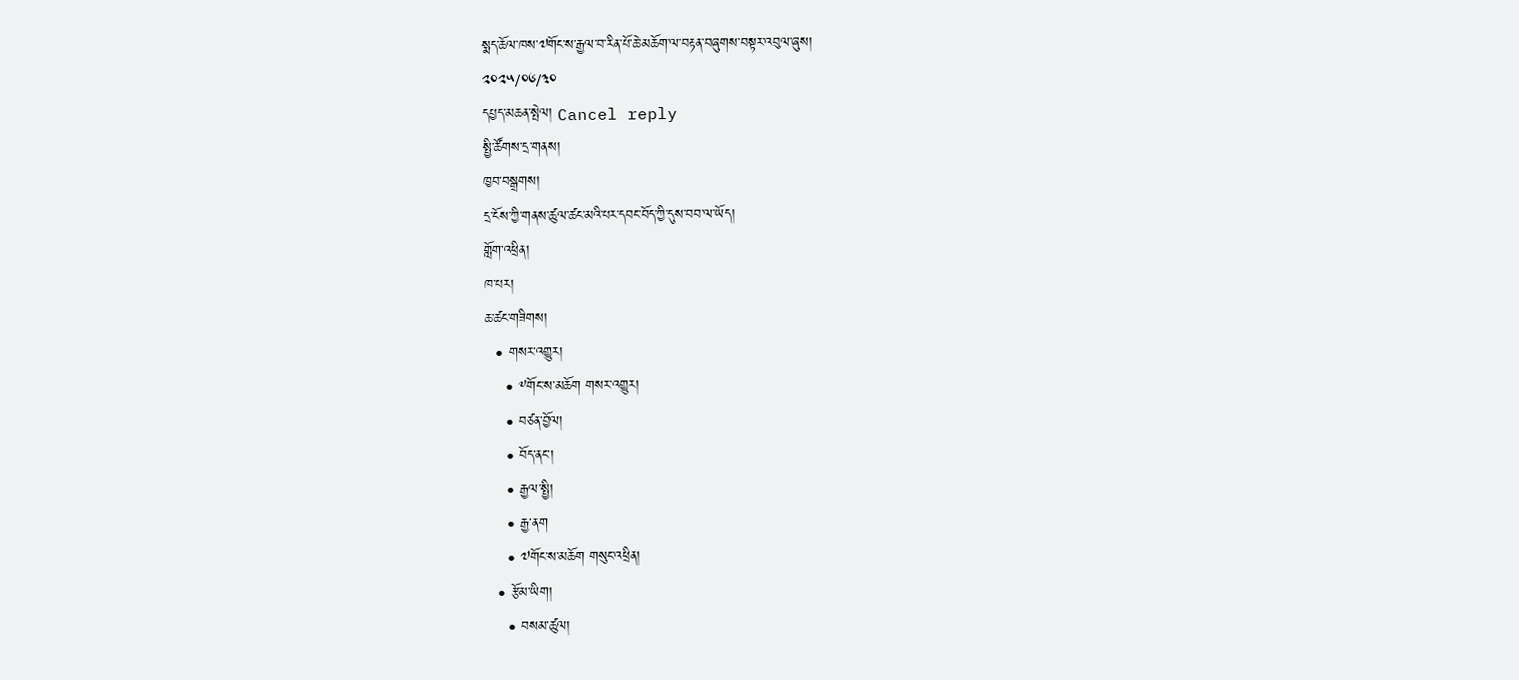སྨད་ཆོལ་ཁས་༧གོང་ས་རྒྱལ་བ་རིན་པོ་ཆེ་མཆོག་ལ་བརྟན་བཞུགས་བསྟར་འབུལ་ཞུས།
༢༠༢༥/༠༦/༣༠
དཔྱད་མཆན་སྤེལ། Cancel reply
སྤྱི་ཚོགས་དྲ་གནས།
ཁྱབ་བསྒྲགས།
དྲ་ངོས་ཀྱི་གནས་ཚུལ་ཚང་མའི་པར་དབང་བོད་ཀྱི་དུས་བབ་ལ་ཡོད།
གློག་འཕྲིན།
ཁ་པར།
ཆ་ཚང་གཟིགས།
  • གསར་འགྱུར།
    • ༸གོང་ས་མཆོག གསར་འགྱུར།
    • བཙན་བྱོལ།
    • བོད་ནང་།
    • རྒྱལ་སྤྱི།
    • རྒྱ་ནག
    • ༧གོང་ས་མཆོག གསུང་འཕྲིན།
  • རྩོམ་ཡིག།
    • བསམ་ཚུལ།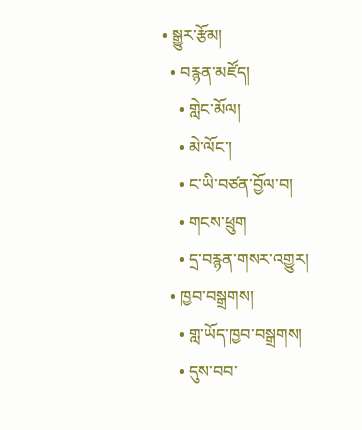• སྒྱུར་རྩོམ།
  • བརྙན་མཛོད།
    • གླེང་མོལ།
    • མེ་ལོང་།
    • ང་ཡི་བཙན་བྱོལ་བ།
    • གངས་ཕྲུག
    • དྲ་བརྙན་གསར་འགྱུར།
  • ཁྱབ་བསྒྲགས།
    • གླ་ཡོད་ཁྱབ་བསྒྲགས།
    • དུས་བབ་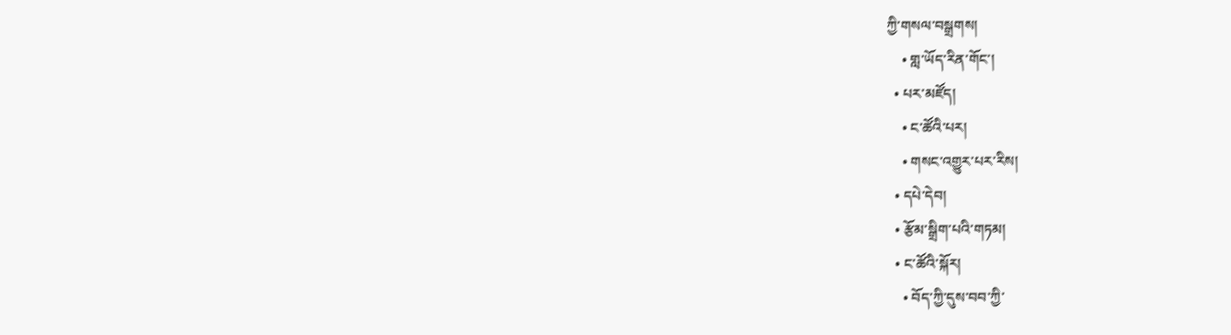ཀྱི་གསལ་བསྒྲགས།
    • གླ་ཡོད་རིན་གོང་།
  • པར་མཛོད།
    • ང་ཚོའི་པར།
    • གསང་འགྱུར་པར་རིས།
  • དཔེ་དེབ།
  • རྩོམ་སྒྲིག་པའི་གཏམ།
  • ང་ཚོའི་སྐོར།
    • བོད་ཀྱི་དུས་བབ་ཀྱི་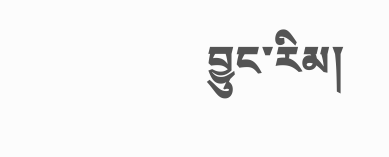བྱུང་རིམ།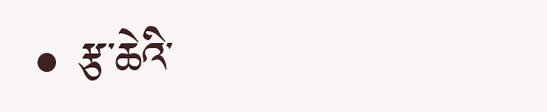• རྩ་ཆེའི་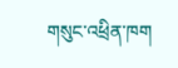གསུང་འཕྲིན་ཁག